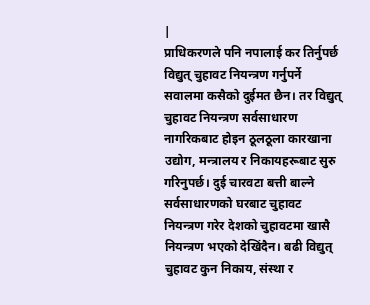|
प्राधिकरणले पनि नपालाई कर तिर्नुपर्छ
विद्युत् चुहावट नियन्त्रण गर्नुपर्ने सवालमा कसैको दुईमत छैन। तर विद्युत् चुहावट नियन्त्रण सर्वसाधारण नागरिकबाट होइन ठूलठूला कारखाना उद्योग, मन्त्रालय र निकायहरूबाट सुरु गरिनुपर्छ। दुई चारवटा बत्ती बाल्ने सर्वसाधारणको घरबाट चुहावट नियन्त्रण गरेर देशको चुहावटमा खासै नियन्त्रण भएको देखिंदैन। बढी विद्युत् चुहावट कुन निकाय, संस्था र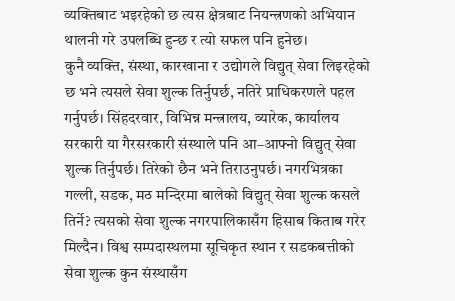व्यक्तिबाट भइरहेको छ त्यस क्षेत्रबाट नियन्त्रणको अभियान थालनी गरे उपलब्धि हुन्छ र त्यो सफल पनि हुनेछ।
कुनै व्यक्ति, संस्था, कारखाना र उद्योगले विद्युत् सेवा लिइरहेको छ भने त्यसले सेवा शुल्क तिर्नुपर्छ, नतिरे प्राधिकरणले पहल गर्नुपर्छ। सिंहदरवार, विभिन्न मन्त्रालय, व्यारेक, कार्यालय सरकारी या गैरसरकारी संस्थाले पनि आ–आफ्नो विद्युत् सेवा शुल्क तिर्नुपर्छ। तिरेको छैन भने तिराउनुपर्छ। नगरभित्रका गल्ली, सडक, मठ मन्दिरमा बालेको विद्युत् सेवा शुल्क कसले तिर्ने? त्यसको सेवा शुल्क नगरपालिकासँग हिसाब किताब गरेर मिल्दैन। विश्व सम्पदास्थलमा सूचिकृत स्थान र सडकबत्तीको सेवा शुल्क कुन संस्थासँग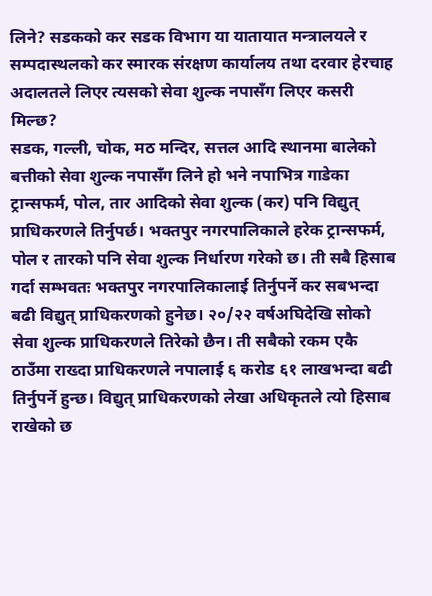लिने? सडकको कर सडक विभाग या यातायात मन्त्रालयले र सम्पदास्थलको कर स्मारक संरक्षण कार्यालय तथा दरवार हेरचाह अदालतले लिएर त्यसको सेवा शुल्क नपासँग लिएर कसरी मिल्छ?
सडक, गल्ली, चोक, मठ मन्दिर, सत्तल आदि स्थानमा बालेको बत्तीको सेवा शुल्क नपासँग लिने हो भने नपाभित्र गाडेका ट्रान्सफर्म, पोल, तार आदिको सेवा शुल्क (कर) पनि विद्युत् प्राधिकरणले तिर्नुपर्छ। भक्तपुर नगरपालिकाले हरेक ट्रान्सफर्म, पोल र तारको पनि सेवा शुल्क निर्धारण गरेको छ। ती सबै हिसाब गर्दा सम्भवतः भक्तपुर नगरपालिकालाई तिर्नुपर्ने कर सबभन्दा बढी विद्युत् प्राधिकरणको हुनेछ। २०/२२ वर्षअघिदेखि सोको सेवा शुल्क प्राधिकरणले तिरेको छैन। ती सबैको रकम एकै ठाउँमा राख्दा प्राधिकरणले नपालाई ६ करोड ६१ लाखभन्दा बढी तिर्नुपर्ने हुन्छ। विद्युत् प्राधिकरणको लेखा अधिकृतले त्यो हिसाब राखेको छ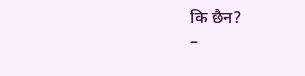कि छैन?
–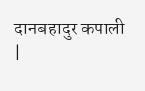दानबहादुर कपाली
|